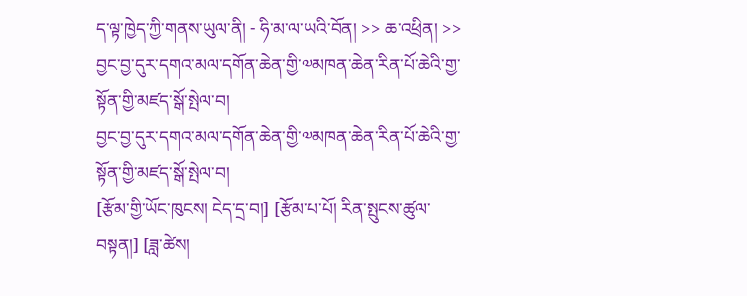ད་ལྟ་ཁྱེད་ཀྱི་གནས་ཡུལ་ནི། - ཧི་མ་ལ་ཡའི་བོན། >> ཆ་འཕྲིན། >> བྱང་བྱ་དུར་དགའ་མལ་དགོན་ཆེན་གྱི་༧མཁན་ཆེན་རིན་པོ་ཆེའི་གྱ་སྟོན་གྱི་མཛད་སྒོ་སྤེལ་བ།
བྱང་བྱ་དུར་དགའ་མལ་དགོན་ཆེན་གྱི་༧མཁན་ཆེན་རིན་པོ་ཆེའི་གྱ་སྟོན་གྱི་མཛད་སྒོ་སྤེལ་བ།
[རྩོམ་གྱི་ཡོང་ཁུངས། ངེད་དྲ་བ།] [རྩོམ་པ་པོ། རིན་སྤུངས་ཚུལ་བསྟན།] [ཟླ་ཚེས།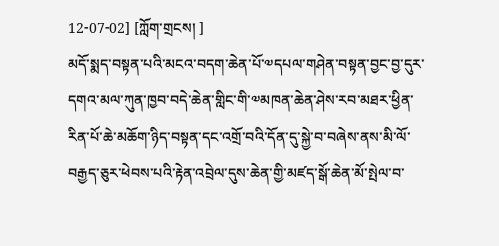12-07-02] [ཀློག་གྲངས། ]
མདོ་སྨད་བསྟན་པའི་མངའ་བདག་ཆེན་པོ་༧དཔལ་གཤེན་བསྟན་བྱང་བྱ་དུར་དགའ་མལ་ཀུན་ཁྱབ་བདེ་ཆེན་གླིང་གི་༧མཁན་ཆེན་ཤེས་རབ་མཐར་ཕྱིན་རིན་པོ་ཆེ་མཆོག་ཉིད་བསྟན་དང་འགྲོ་བའི་དོན་དུ་སྐྱེ་བ་བཞེས་ནས་མི་ལོ་བརྒྱད་ཅུར་ཕེབས་པའི་རྟེན་འབྲེལ་དུས་ཆེན་གྱི་མཛད་སྒོ་ཆེན་མོ་སྤེལ་བ་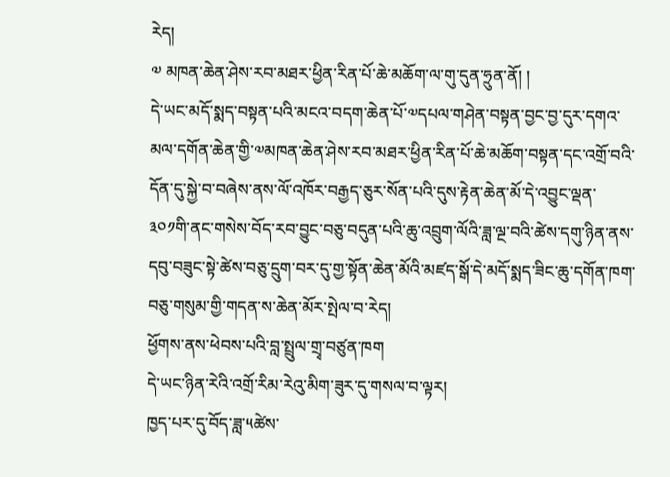རེད།
༧ མཁན་ཆེན་ཤེས་རབ་མཐར་ཕྱིན་རིན་པོ་ཆེ་མཆོག་ལ་གུ་དུན་ཧྲུན་ནོ། །
དེ་ཡང་མདོ་སྨད་བསྟན་པའི་མངའ་བདག་ཆེན་པོ་༧དཔལ་གཤེན་བསྟན་བྱང་བྱ་དུར་དགའ་མལ་དགོན་ཆེན་གྱི་༧མཁན་ཆེན་ཤེས་རབ་མཐར་ཕྱིན་རིན་པོ་ཆེ་མཆོག་བསྟན་དང་འགྲོ་བའི་དོན་དུ་སྐྱེ་བ་བཞེས་ནས་ལོ་འཁོར་བརྒྱད་ཅུར་སོན་པའི་དུས་རྟེན་ཆེན་མོ་དེ་འབྱུང་ལྡན་༣༠༡གི་ནང་གསེས་བོད་རབ་བྱུང་བཅུ་བདུན་པའི་ཆུ་འབྲུག་ལོའི་ཟླ་ལྔ་བའི་ཚེས་དགུ་ཉིན་ནས་དབུ་བཟུང་སྟེ་ཚེས་བཅུ་དྲུག་བར་དུ་གྱ་སྟོན་ཆེན་མོའི་མཛད་སྒོ་དེ་མདོ་སྨད་ཟིང་ཆུ་དགོན་ཁག་བཅུ་གསུམ་གྱི་གདན་ས་ཆེན་མོར་སྤེལ་བ་རེད།
ཕྱོགས་ནས་ཕེབས་པའི་བླ་སྤྲུལ་གྲྭ་བཙུན་ཁག
དེ་ཡང་ཉིན་རེའི་འགྲོ་རིམ་རེའུ་མིག་ཟུར་དུ་གསལ་བ་ལྟར།
ཁྱད་པར་དུ་བོད་ཟླ་༥ཚེས་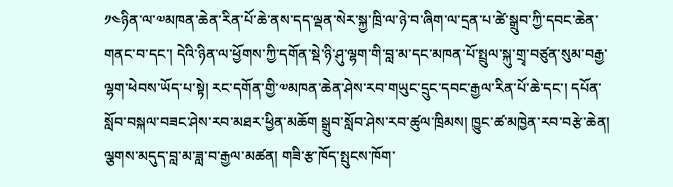༡༤ཉིན་ལ་༧མཁན་ཆེན་རིན་པོ་ཆེ་ནས་དད་ལྡན་སེར་སྐྱ་ཁྲི་ལ་ཉེ་བ་ཞིག་ལ་དྲན་པ་ཚེ་སྒྲུབ་ཀྱི་དབང་ཆེན་གནང་བ་དང་། དེའི་ཉིན་ལ་ཕྱོགས་ཀྱི་དགོན་སྡེ་ཉི་ཤུ་ལྷག་གི་བླ་མ་དང་མཁན་པོ་སྤྲུལ་སྐུ་གྲྭ་བཙུན་སུམ་བརྒྱ་ལྷག་ཕེབས་ཡོད་པ་སྟེ། རང་དགོན་གྱི་༧མཁན་ཆེན་ཤེས་རབ་གཡུང་དྲུང་དབང་རྒྱལ་རིན་པོ་ཆེ་དང་། དཔོན་སློབ་བསྐལ་བཟང་ཤེས་རབ་མཐར་ཕྱིན་མཆོག སྒྲུབ་སློབ་ཤེས་རབ་ཚུལ་ཁྲིམས། ཁྱུང་ཚ་མཁྱེན་རབ་བརྩེ་ཆེན། ལྕགས་མདུད་བླ་མ་ཟླ་བ་རྒྱལ་མཚན། གཟི་རྩ་ཁོད་སྤུངས་ཁོག་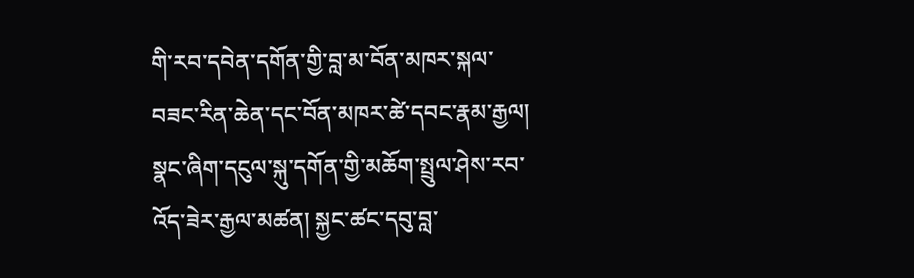གི་རབ་དབེན་དགོན་གྱི་བླ་མ་བོན་མཁར་སྐལ་བཟང་རིན་ཆེན་དང་བོན་མཁར་ཚེ་དབང་རྣམ་རྒྱལ། སྣང་ཞིག་དངུལ་སྐུ་དགོན་གྱི་མཆོག་སྤྲུལ་ཤེས་རབ་འོད་ཟེར་རྒྱལ་མཚན། སྐྱང་ཚང་དབུ་བླ་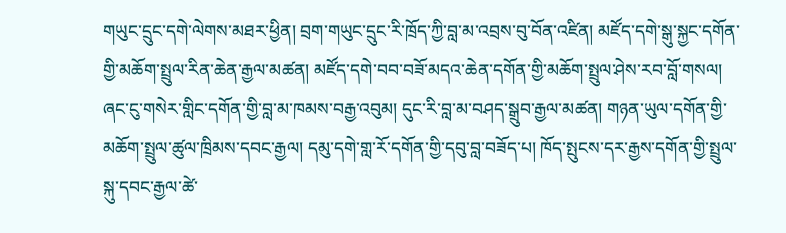གཡུང་དྲུང་དགེ་ལེགས་མཐར་ཕྱིན། བྲག་གཡུང་དྲུང་རི་ཁྲོད་ཀྱི་བླ་མ་འབྲས་བུ་བོན་འཛིན། མཛོད་དགེ་སྒུ་སྐྱང་དགོན་གྱི་མཆོག་སྤྲུལ་རིན་ཆེན་རྒྱལ་མཚན། མཛོད་དགེ་བབ་བཟོ་མདའ་ཆེན་དགོན་གྱི་མཆོག་སྤྲུལ་ཤེས་རབ་བློ་གསལ། ཞང་ངུ་གསེར་གླིང་དགོན་གྱི་བླ་མ་ཁམས་བརྒྱ་འབུམ། དུང་རི་བླ་མ་བཤད་སྒྲུབ་རྒྱལ་མཚན། གཉན་ཡུལ་དགོན་གྱི་མཆོག་སྤྲུལ་ཚུལ་ཁྲིམས་དབང་རྒྱལ། དམུ་དགེ་གླ་རོ་དགོན་གྱི་དབུ་བླ་བཟོད་པ། ཁོད་སྤུངས་དར་རྒྱས་དགོན་གྱི་སྤྲུལ་སྐུ་དབང་རྒྱལ་ཚེ་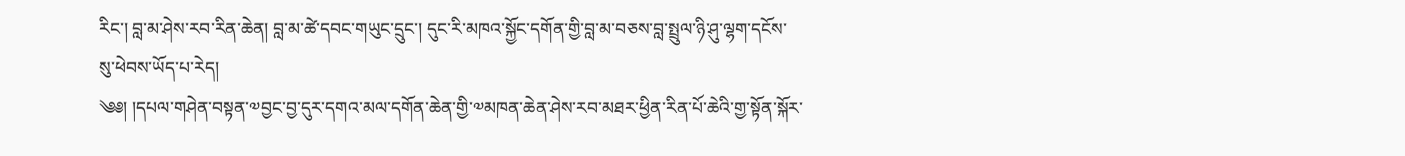རིང་། བླ་མ་ཤེས་རབ་རིན་ཆེན། བླ་མ་ཚེ་དབང་གཡུང་དྲུང་། དུང་རི་མཁའ་སྐྱོང་དགོན་གྱི་བླ་མ་བཅས་བླ་སྤྲུལ་ཉི་ཤུ་ལྷག་དངོས་སུ་ཕེབས་ཡོད་པ་རེད།
༄༅། །དཔལ་གཤེན་བསྟན་༧བྱང་བྱ་དུར་དགའ་མལ་དགོན་ཆེན་གྱི་༧མཁན་ཆེན་ཤེས་རབ་མཐར་ཕྱིན་རིན་པོ་ཆེའི་གྱ་སྟོན་སྐོར་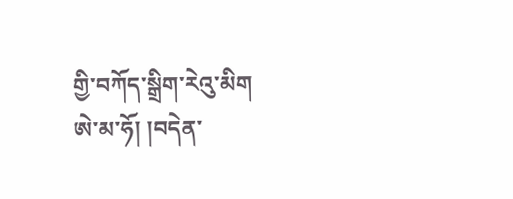གྱི་བཀོད་སྒྲིག་རེའུ་མིག
ཨེ་མ་ཧོ། །བདེན་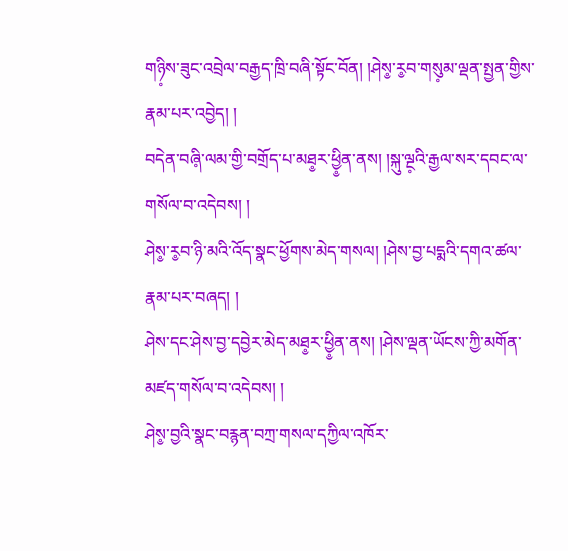གཉི༷ས་ཟུང་འབྲེལ་བརྒྱད་ཁྲི་བཞི་སྟོང་བོན། །ཤེས༵་ར༵བ་གསུ༷མ་ལྡན་སྤྱན་གྱིས་རྣམ་པར་འབྱེད། །
བདེན་བཞི༷་ལམ་གྱི་བགྲོད་པ་མཐ༵ར་ཕྱི༵ན་ནས། །སྐུ་ལྔ༷འི་རྒྱལ་སར་དབང་ལ་གསོལ་བ་འདེབས། །
ཤེས༵་ར༵བ་ཉི་མའི་འོད་སྣང་ཕྱོགས་མེད་གསལ། །ཤེས་བྱ་པདྨའི་དགའ་ཚལ་རྣམ་པར་བཞད། །
ཤེས་དང་ཤེས་བྱ་དབྱེར་མེད་མཐ༵ར་ཕྱི༵ན་ནས། །ཤེས་ལྡན་ཡོངས་ཀྱི་མགོན་མཛད་གསོལ་བ་འདེབས། །
ཤེས༵་བྱའི་སྣང་བརྙན་བཀྲ་གསལ་དཀྱིལ་འཁོར་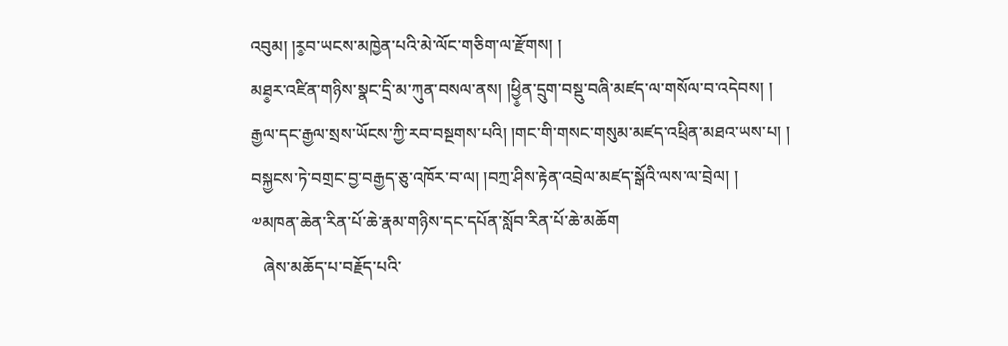འབུམ། །ར༵བ་ཡངས་མཁྱེན་པའི་མེ་ལོང་གཅིག་ལ་རྫོགས། །
མཐ༵ར་འཛིན་གཉིས་སྣང་དྲི་མ་ཀུན་བསལ་ནས། །ཕྱི༵ན་དྲུག་བསྡུ་བཞི་མཛད་ལ་གསོལ་བ་འདེབས། །
རྒྱལ་དང་རྒྱལ་སྲས་ཡོངས་ཀྱི་རབ་བསྔགས་པའི། །གང་གི་གསང་གསུམ་མཛད་འཕྲིན་མཐའ་ཡས་པ། །
བསྐྱངས་ཏེ་བགྲང་བྱ་བརྒྱད་ཅུ་འཁོར་བ་ལ། །བཀྲ་ཤིས་རྟེན་འབྲེལ་མཛད་སྒོའི་ལས་ལ་བྲེལ། །
༧མཁན་ཆེན་རིན་པོ་ཆེ་རྣམ་གཉིས་དང་དཔོན་སློབ་རིན་པོ་ཆེ་མཆོག
   ཞེས་མཆོད་པ་བརྗོད་པའི་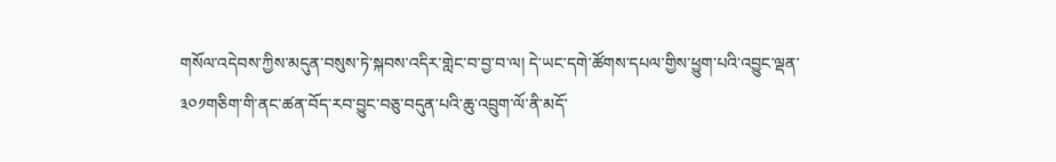གསོལ་འདེབས་ཀྱིས་མདུན་བསུས་ཏེ་སྐབས་འདིར་གླེང་བ་བྱ་བ་ལ། དེ་ཡང་དགེ་ཚོགས་དཔལ་གྱིས་ཕྱུག་པའི་འབྱུང་ལྡན་༣༠༡གཅིག་གི་ནང་ཚན་བོད་རབ་བྱུང་བཅུ་བདུན་པའི་ཆུ་འབྲུག་ལོ་ནི་མདོ་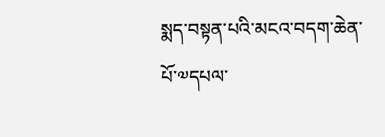སྨད་བསྟན་པའི་མངའ་བདག་ཆེན་པོ་༧དཔལ་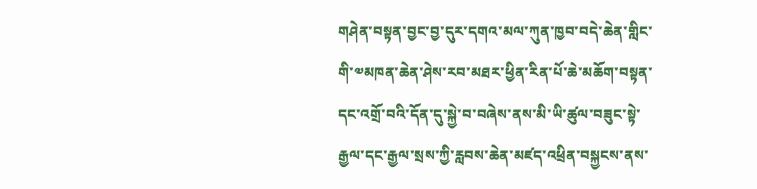གཤེན་བསྟན་བྱང་བྱ་དུར་དགའ་མལ་ཀུན་ཁྱབ་བདེ་ཆེན་གླིང་གི་༧མཁན་ཆེན་ཤེས་རབ་མཐར་ཕྱིན་རིན་པོ་ཆེ་མཆོག་བསྟན་དང་འགྲོ་བའི་དོན་དུ་སྐྱེ་བ་བཞེས་ནས་མི་ཡི་ཚུལ་བཟུང་སྟེ་རྒྱལ་དང་རྒྱལ་སྲས་ཀྱི་རླབས་ཆེན་མཛད་འཕྲིན་བསྐྱངས་ནས་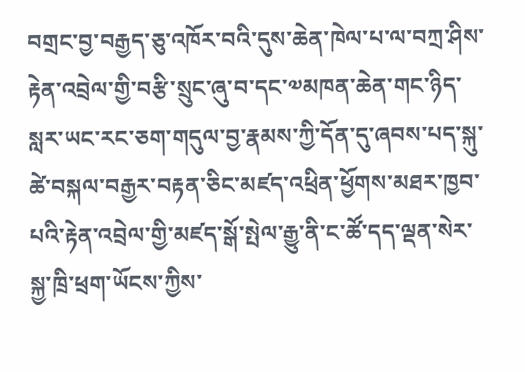བགྲང་བྱ་བརྒྱད་ཅུ་འཁོར་བའི་དུས་ཆེན་ཁེལ་པ་ལ་བཀྲ་ཤིས་རྟེན་འབྲེལ་གྱི་བརྩི་སྲུང་ཞུ་བ་དང་༧མཁན་ཆེན་གང་ཉིད་སླར་ཡང་རང་ཅག་གདུལ་བྱ་རྣམས་ཀྱི་དོན་དུ་ཞབས་པད་སྐུ་ཚེ་བསྐལ་བརྒྱར་བརྟན་ཅིང་མཛད་འཕྲིན་ཕྱོགས་མཐར་ཁྱབ་པའི་རྟེན་འབྲེལ་གྱི་མཛད་སྒོ་སྤེལ་རྒྱུ་ནི་ང་ཚོ་དད་ལྡན་སེར་སྐྱ་ཁྲི་ཕྲག་ཡོངས་ཀྱིས་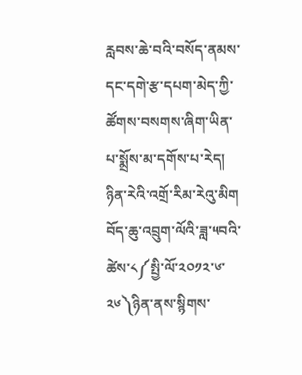རླབས་ཆེ་བའི་བསོད་ནམས་དང་དགེ་རྩ་དཔག་མེད་ཀྱི་ཚོགས་བསགས་ཞིག་ཡིན་པ་སྨྲོས་མ་དགོས་པ་རེད།
ཉིན་རེའི་འགྲོ་རིམ་རེའུ་མིག
བོད་ཆུ་འབྲུག་ལོའི་ཟླ་༥བའི་ཚེས་༨༼སྤྱི་ལོ་༢༠༡༢་༦་༢༦༽ཉིན་ནས་སྙིགས་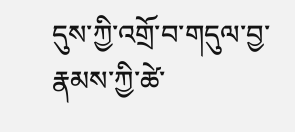དུས་ཀྱི་འགྲོ་བ་གདུལ་བྱ་རྣམས་ཀྱི་ཚེ་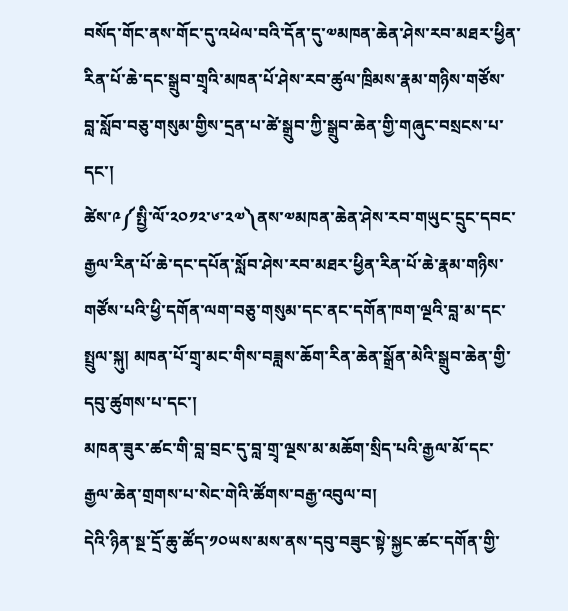བསོད་གོང་ནས་གོང་དུ་འཕེལ་བའི་དོན་དུ་༧མཁན་ཆེན་ཤེས་རབ་མཐར་ཕྱིན་རིན་པོ་ཆེ་དང་སྒྲུབ་གྲྭའི་མཁན་པོ་ཤེས་རབ་ཚུལ་ཁྲིམས་རྣམ་གཉིས་གཙོས་བླ་སློབ་བཅུ་གསུམ་གྱིས་དྲན་པ་ཚེ་སྒྲུབ་ཀྱི་སྒྲུབ་ཆེན་གྱི་གཞུང་བསྲངས་པ་དང་།
ཚེས་༩༼སྤྱི་ལོ་༢༠༡༢་༦་༢༧༽ནས་༧མཁན་ཆེན་ཤེས་རབ་གཡུང་དྲུང་དབང་རྒྱལ་རིན་པོ་ཆེ་དང་དཔོན་སློབ་ཤེས་རབ་མཐར་ཕྱིན་རིན་པོ་ཆེ་རྣམ་གཉིས་གཙོས་པའི་ཕྱི་དགོན་ལག་བཅུ་གསུམ་དང་ནང་དགོན་ཁག་ལྔའི་བླ་མ་དང་སྤྲུལ་སྐུ། མཁན་པོ་གྲྭ་མང་གིས་བཟླས་ཆོག་རིན་ཆེན་སྒྲོན་མེའི་སྒྲུབ་ཆེན་གྱི་དབུ་ཚུགས་པ་དང་།
མཁན་ཟུར་ཚང་གི་བླ་བྲང་དུ་བླ་གྲྭ་ལྔས་མ་མཆོག་སྲིད་པའི་རྒྱལ་མོ་དང་རྒྱལ་ཆེན་གྲགས་པ་སེང་གེའི་ཚོགས་བརྒྱ་འབུལ་བ།
དེའི་ཉིན་སྔ་དྲོ་ཆུ་ཚོད་༡༠ཡས་མས་ནས་དབུ་བཟུང་སྟེ་སྐྱང་ཚང་དགོན་གྱི་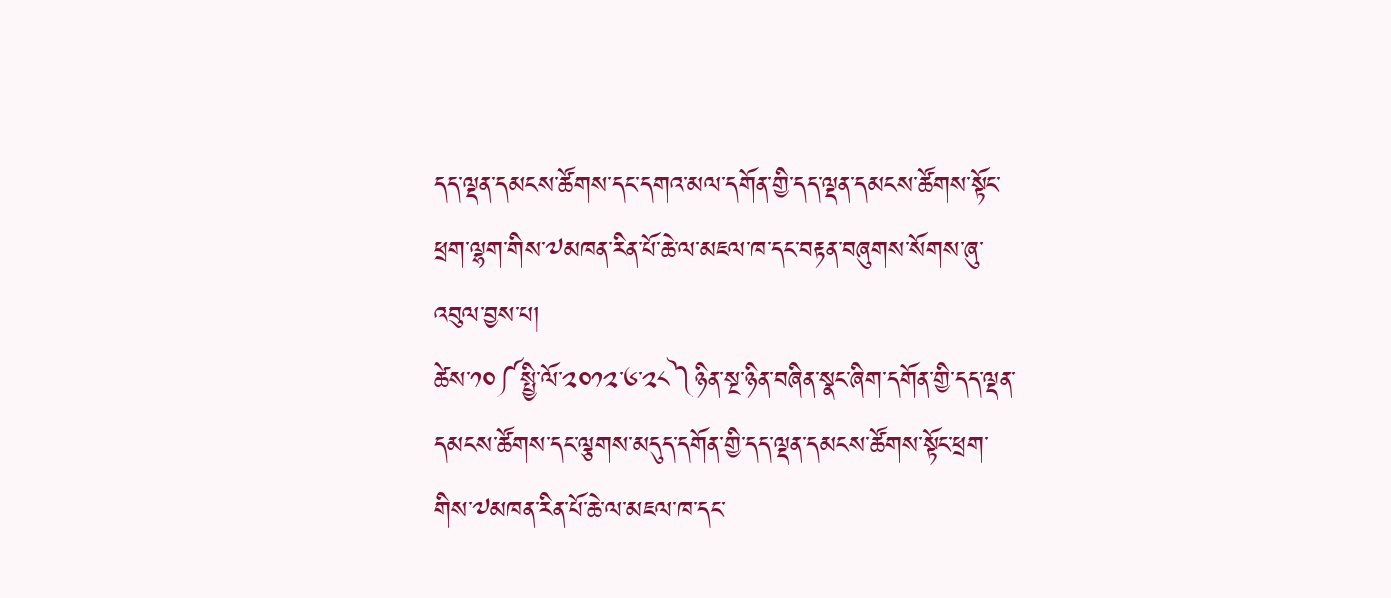དད་ལྡན་དམངས་ཚོགས་དང་དགའ་མལ་དགོན་གྱི་དད་ལྡན་དམངས་ཚོགས་སྟོང་ཕྲག་ལྷག་གིས་༧མཁན་རིན་པོ་ཆེ་ལ་མཇལ་ཁ་དང་བརྟན་བཞུགས་སོགས་ཞུ་འབུལ་བྱས་པ།
ཚེས་༡༠༼སྤྱི་ལོ་༢༠༡༢་༦་༢༨༽ཉིན་སྔ་ཉིན་བཞིན་སྣང་ཞིག་དགོན་གྱི་དད་ལྡན་དམངས་ཚོགས་དང་ལྕགས་མདུད་དགོན་གྱི་དད་ལྡན་དམངས་ཚོགས་སྟོང་ཕྲག་གིས་༧མཁན་རིན་པོ་ཆེ་ལ་མཇལ་ཁ་དང་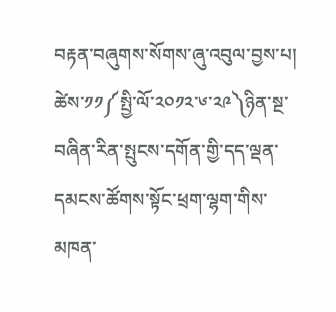བརྟན་བཞུགས་སོགས་ཞུ་འབུལ་བྱས་པ།
ཚེས་༡༡༼སྤྱི་ལོ་༢༠༡༢་༦་༢༩༽ཉིན་སྔ་བཞིན་རིན་སྤུངས་དགོན་གྱི་དད་ལྡན་དམངས་ཚོགས་སྟོང་ཕྲག་ལྷག་གིས་མཁན་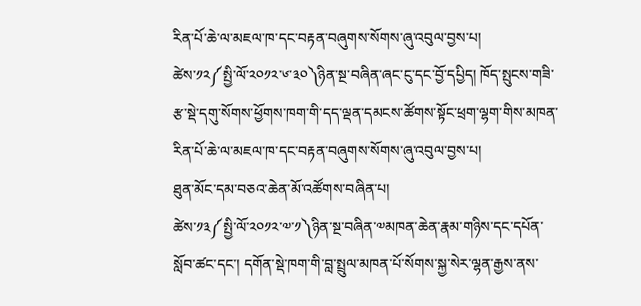རིན་པོ་ཆེ་ལ་མཇལ་ཁ་དང་བརྟན་བཞུགས་སོགས་ཞུ་འབུལ་བྱས་པ།
ཚེས་༡༢༼སྤྱི་ལོ་༢༠༡༢་༦་༣༠༽ཉིན་སྔ་བཞིན་ཞང་ངུ་དང་བྱོ་དཔྱིད། ཁོད་སྤུངས་གཟི་རྩ་སྡེ་དགུ་སོགས་ཕྱོགས་ཁག་གི་དད་ལྡན་དམངས་ཚོགས་སྟོང་ཕྲག་ལྷག་གིས་མཁན་རིན་པོ་ཆེ་ལ་མཇལ་ཁ་དང་བརྟན་བཞུགས་སོགས་ཞུ་འབུལ་བྱས་པ།
ཐུན་མོང་དམ་བཅའ་ཆེན་མོ་འཚོགས་བཞིན་པ།
ཚེས་༡༣༼སྤྱི་ལོ་༢༠༡༢་༧་༡༽ཉིན་སྔ་བཞིན་༧མཁན་ཆེན་རྣམ་གཉིས་དང་དཔོན་སློབ་ཚང་དང་། དགོན་སྡེ་ཁག་གི་བླ་སྤྲུལ་མཁན་པོ་སོགས་སྐྱ་སེར་ལྷན་རྒྱས་ནས་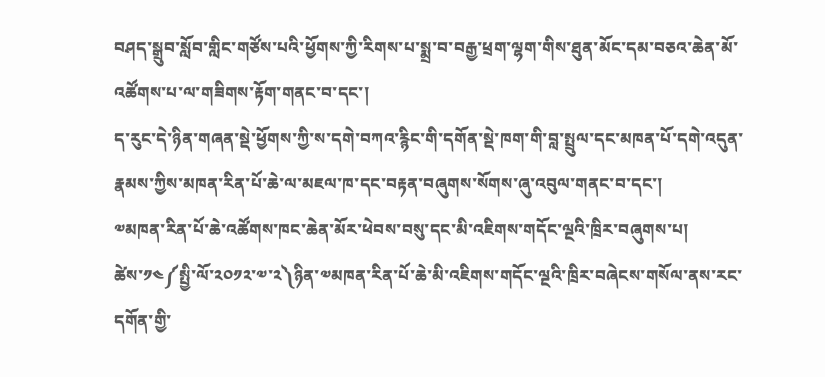བཤད་སྒྲུབ་སློབ་གླིང་གཙོས་པའི་ཕྱོགས་ཀྱི་རིགས་པ་སྨྲ་བ་བརྒྱ་ཕྲག་ལྷག་གིས་ཐུན་མོང་དམ་བཅའ་ཆེན་མོ་འཚོགས་པ་ལ་གཟིགས་རྟོག་གནང་བ་དང་།
ད་རུང་དེ་ཉིན་གཞན་སྡེ་ཕྱོགས་ཀྱི་ས་དགེ་བཀའ་རྙིང་གི་དགོན་སྡེ་ཁག་གི་བླ་སྤྲུལ་དང་མཁན་པོ་དགེ་འདུན་རྣམས་ཀྱིས་མཁན་རིན་པོ་ཆེ་ལ་མཇལ་ཁ་དང་བརྟན་བཞུགས་སོགས་ཞུ་འབུལ་གནང་བ་དང་།
༧མཁན་རིན་པོ་ཆེ་འཚོགས་ཁང་ཆེན་མོར་ཕེབས་བསུ་དང་མི་འཇིགས་གདོང་ལྔའི་ཁྲིར་བཞུགས་པ།
ཚེས་༡༤༼སྤྱི་ལོ་༢༠༡༢་༧་༢༽ཉིན་༧མཁན་རིན་པོ་ཆེ་མི་འཇིགས་གདོང་ལྔའི་ཁྲིར་བཞེངས་གསོལ་ནས་རང་དགོན་གྱི་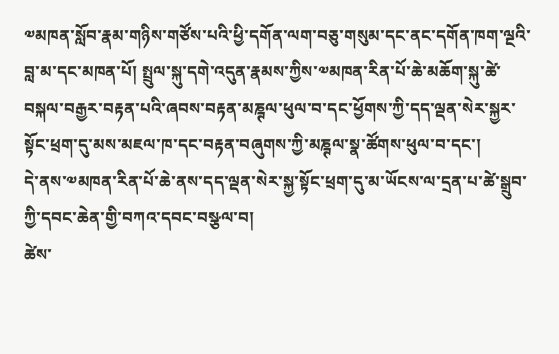༧མཁན་སློབ་རྣམ་གཉིས་གཙོས་པའི་ཕྱི་དགོན་ལག་བཅུ་གསུམ་དང་ནང་དགོན་ཁག་ལྔའི་བླ་མ་དང་མཁན་པོ། སྤྲུལ་སྐུ་དགེ་འདུན་རྣམས་ཀྱིས་༧མཁན་རིན་པོ་ཆེ་མཆོག་སྐུ་ཚེ་བསྐལ་བརྒྱར་བརྟན་པའི་ཞབས་བརྟན་མཎྚལ་ཕུལ་བ་དང་ཕྱོགས་ཀྱི་དད་ལྡན་སེར་སྐྱར་སྟོང་ཕྲག་དུ་མས་མཇལ་ཁ་དང་བརྟན་བཞུགས་ཀྱི་མཎྚལ་སྣ་ཚོགས་ཕུལ་བ་དང་།
དེ་ནས་༧མཁན་རིན་པོ་ཆེ་ནས་དད་ལྡན་སེར་སྐྱ་སྟོང་ཕྲག་དུ་མ་ཡོངས་ལ་དྲན་པ་ཚེ་སྒྲུབ་ཀྱི་དབང་ཆེན་གྱི་བཀའ་དབང་བསྩལ་བ།
ཚེས་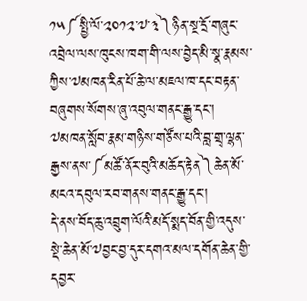༡༥༼སྤྱི་ལོ་༢༠༡༢་༧་༣༽ཉིན་སྔ་དྲོ་གཞུང་འབྲེལ་ལས་ཁུངས་ཁག་གི་ལས་བྱེད་མི་སྣ་རྣམས་ཀྱིས་༧མཁན་རིན་པོ་ཆེ་ལ་མཇལ་ཁ་དང་བརྟན་བཞུགས་སོགས་ཞུ་འབུལ་གནང་རྒྱུ་དང་།
༧མཁན་སློབ་རྣམ་གཉིས་གཙོས་པའི་བླ་གྲྭ་ལྷན་རྒྱས་ནས་༼མཚོ་ནོར་བུའི་མཆོད་རྟེན༽ཆེན་མོ་མངའ་དབུལ་རབ་གནས་གནང་རྒྱུ་དང་།
དེ་ནས་བོད་ཆུ་འབྲུག་ལོའི་མདོ་སྨད་བོན་གྱི་འདུས་སྡེ་ཆེན་མོ་༧བྱང་བྱ་དུར་དགའ་མལ་དགོན་ཆེན་གྱི་དབྱར་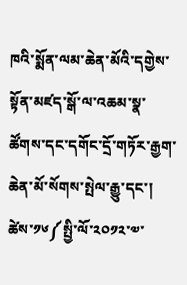ཁའི་སྨོན་ལམ་ཆེན་མོའི་དགྱེས་སྟོན་མཛད་སྒོ་ལ་འཆམ་སྣ་ཚོགས་དང་དགོང་དྲོ་གཏོར་རྒྱག་ཆེན་མོ་སོགས་སྤེལ་རྒྱུ་དང་།
ཚེས་༡༦༼སྤྱི་ལོ་༢༠༡༢་༧་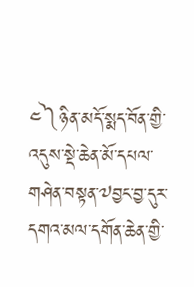༤༽ཉིན་མདོ་སྨད་བོན་གྱི་འདུས་སྡེ་ཆེན་མོ་དཔལ་གཤེན་བསྟན་༧བྱང་བྱ་དུར་དགའ་མལ་དགོན་ཆེན་གྱི་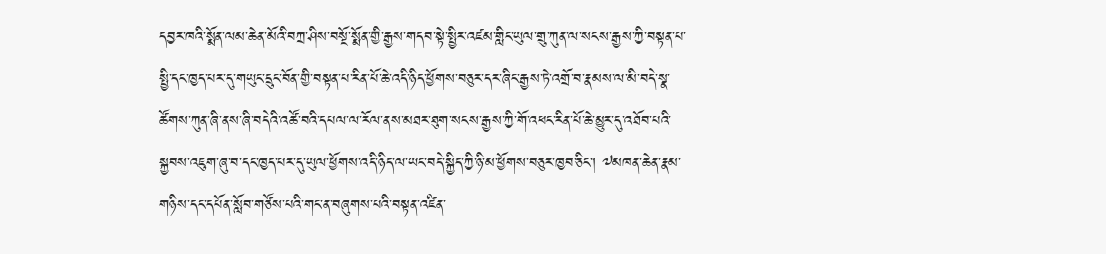དབྱར་ཁའི་སྨོན་ལམ་ཆེན་མོའི་བཀྲ་ཤིས་བསྔོ་སྨོན་གྱི་རྒྱས་གདབ་སྟེ་སྤྱིར་འཛམ་གླིང་ཡུལ་གྲུ་ཀུན་ལ་སངས་རྒྱས་ཀྱི་བསྟན་པ་སྤྱི་དང་ཁྱད་པར་དུ་གཡུང་དྲུང་བོན་གྱི་བསྟན་པ་རིན་པོ་ཆེ་འདི་ཉིད་ཕྱོགས་བཅུར་དར་ཞིང་རྒྱས་ཏེ་འགྲོ་བ་རྣམས་ལ་མི་བདེ་སྣ་ཚོགས་ཀུན་ཞི་ནས་ཞི་བདེའི་འཚོ་བའི་དཔལ་ལ་རོལ་ནས་མཐར་ཐུག་སངས་རྒྱས་ཀྱི་གོ་འཕང་རིན་པོ་ཆེ་མྱུར་དུ་འཐོབ་པའི་སྐྱབས་འཇུག་ཞུ་བ་དང་ཁྱད་པར་དུ་ཡུལ་ཕྱོགས་འདི་ཉིད་ལ་ཡང་བདེ་སྐྱིད་ཀྱི་ཉི་མ་ཕྱོགས་བཅུར་ཁྱབ་ཅིང་། ༧མཁན་ཆེན་རྣམ་གཉིས་དང་དཔོན་སློབ་གཙོས་པའི་གང་ན་བཞུགས་པའི་བསྟན་འཛིན་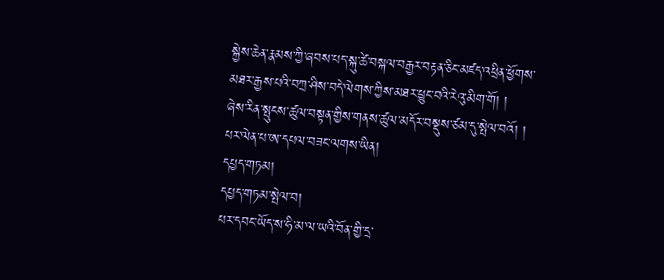སྐྱེས་ཆེན་རྣམས་ཀྱི་ཞབས་པད་སྐུ་ཚེ་བསྐལ་བརྒྱར་བརྟན་ཅིང་མཛད་འཕྲིན་ཕྱོགས་མཐར་རྒྱས་པའི་བཀྲ་ཤིས་བདེ་ལེགས་ཀྱིས་མཐར་ཕྱུང་བའི་རེའུ་མིག་གོ། །
ཞེས་རིན་སྤུངས་ཚུལ་བསྟན་གྱིས་གནས་ཚུལ་མདོར་བསྡུས་ཙམ་དུ་སྤེལ་བའོ། །
པར་ལེན་པ་ཨ་དཔལ་བཟང་ལགས་ཡིན།
དཔྱད་གཏམ།
དཔྱད་གཏམ་སྤེལ་བ།
པར་དབང་ཡོད་ས་ཧི་མ་ལ་ཡའི་བོན་གྱི་དྲ་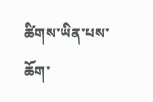ཚིགས་ཡིན་པས་ཆོག་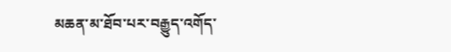མཆན་མ་ཐོབ་པར་བརྒྱུད་འགོད་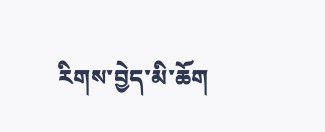རིགས་བྱེད་མི་ཆོག